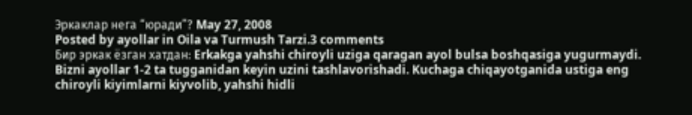Эркаклар нега “юради”? May 27, 2008
Posted by ayollar in Oila va Turmush Tarzi.3 comments
Бир эркак ёзган хатдан: Erkakga yahshi chiroyli uziga qaragan ayol bulsa boshqasiga yugurmaydi. Bizni ayollar 1-2 ta tugganidan keyin uzini tashlavorishadi. Kuchaga chiqayotganida ustiga eng chiroyli kiyimlarni kiyvolib, yahshi hidli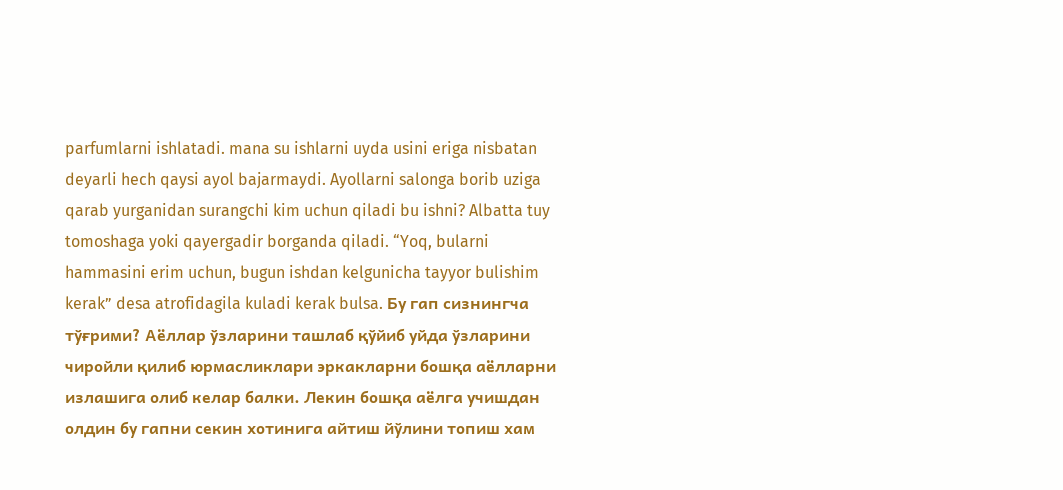parfumlarni ishlatadi. mana su ishlarni uyda usini eriga nisbatan deyarli hech qaysi ayol bajarmaydi. Ayollarni salonga borib uziga qarab yurganidan surangchi kim uchun qiladi bu ishni? Albatta tuy tomoshaga yoki qayergadir borganda qiladi. “Yoq, bularni hammasini erim uchun, bugun ishdan kelgunicha tayyor bulishim kerak” desa atrofidagila kuladi kerak bulsa. Бу гап сизнингча тўғрими? Аёллар ўзларини ташлаб қўйиб уйда ўзларини чиройли қилиб юрмасликлари эркакларни бошқа аёлларни излашига олиб келар балки. Лекин бошқа аёлга учишдан олдин бу гапни секин хотинига айтиш йўлини топиш хам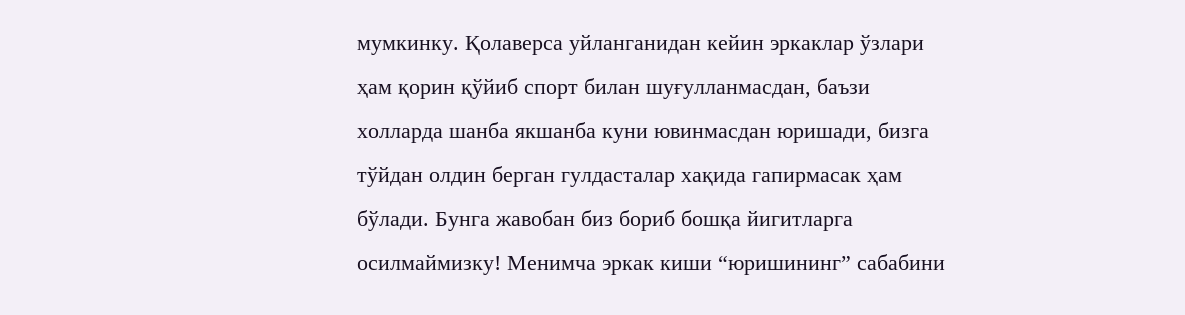мумкинку. Қолаверса уйланганидан кейин эркаклар ўзлари ҳам қорин қўйиб спорт билан шуғулланмасдан, баъзи холларда шанба якшанба куни ювинмасдан юришади, бизга тўйдан олдин берган гулдасталар хақида гапирмасак ҳам бўлади. Бунга жавобан биз бориб бошқа йигитларга осилмаймизку! Менимча эркак киши “юришининг” сабабини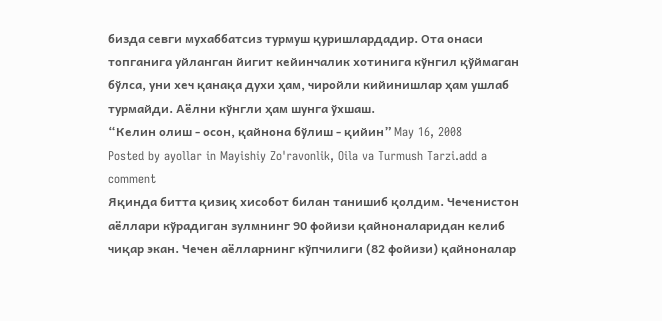бизда севги мухаббатсиз турмуш қуришлардадир. Ота онаси топганига уйланган йигит кейинчалик хотинига кўнгил қўймаган бўлса, уни хеч қанақа духи ҳам, чиройли кийинишлар ҳам ушлаб турмайди. Аёлни кўнгли ҳам шунга ўхшаш.
“Келин олиш - осон, қайнона бўлиш - қийин” May 16, 2008
Posted by ayollar in Mayishiy Zo'ravonlik, Oila va Turmush Tarzi.add a comment
Яқинда битта қизиқ хисобот билан танишиб қолдим. Чеченистон аёллари кўрадиган зулмнинг 90 фойизи қайноналаридан келиб чиқар экан. Чечен аёлларнинг кўпчилиги (82 фойизи) қайноналар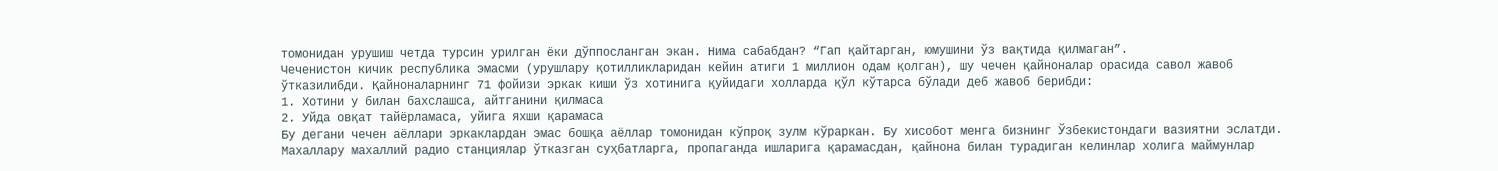томонидан урушиш четда турсин урилган ёки дўппосланган экан. Нима сабабдан? “Гап қайтарган, юмушини ўз вақтида қилмаган”.
Чеченистон кичик республика эмасми (урушлару қотилликларидан кейин атиги 1 миллион одам қолган), шу чечен қайноналар орасида савол жавоб ўтказилибди. Қайноналарнинг 71 фойизи эркак киши ўз хотинига қуйидаги холларда қўл кўтарса бўлади деб жавоб берибди:
1. Хотини у билан бахслашса, айтганини қилмаса
2. Уйда овқат тайёрламаса, уйига яхши қарамаса
Бу дегани чечен аёллари эркаклардан эмас бошқа аёллар томонидан кўпроқ зулм кўраркан. Бу хисобот менга бизнинг Ўзбекистондаги вазиятни эслатди. Махаллару махаллий радио станциялар ўтказган суҳбатларга, пропаганда ишларига қарамасдан, қайнона билан турадиган келинлар холига маймунлар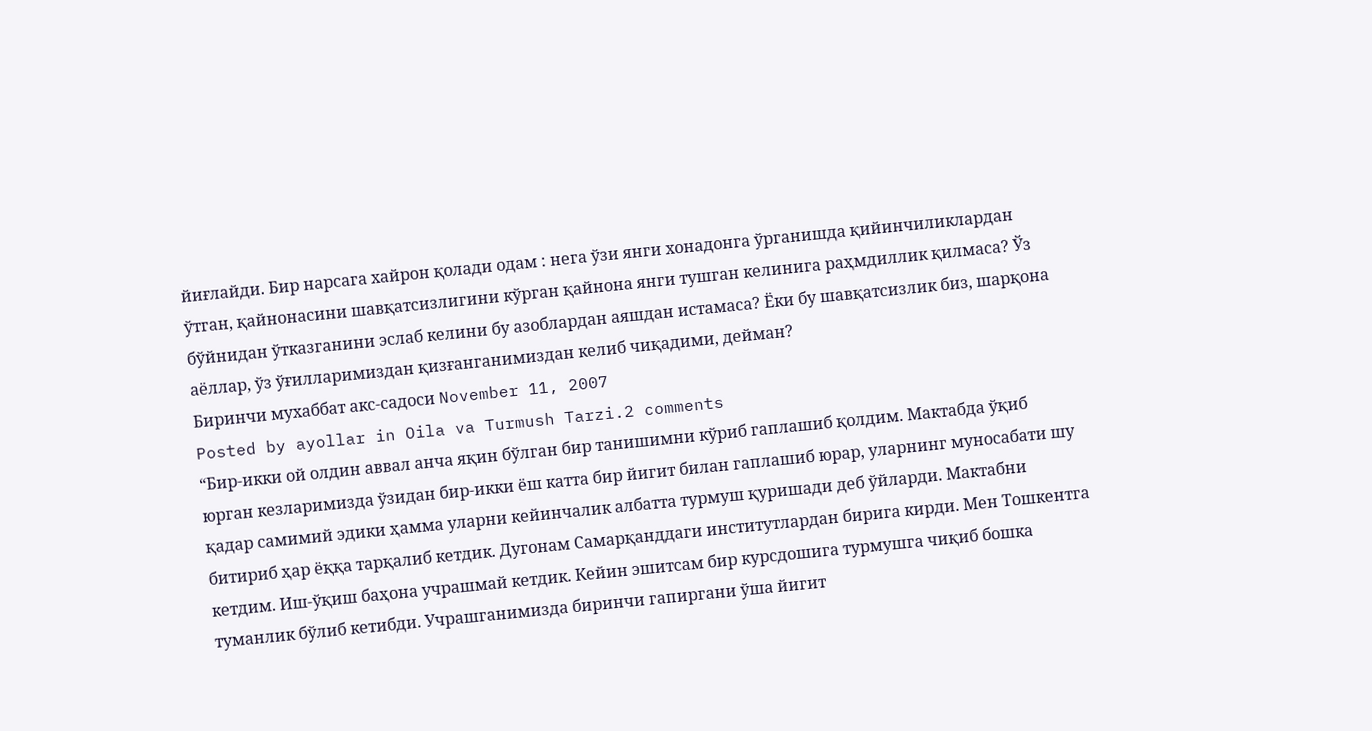йиғлайди. Бир нарсага хайрон қолади одам : нега ўзи янги хонадонга ўрганишда қийинчиликлардан ўтган, қайнонасини шавқатсизлигини кўрган қайнона янги тушган келинига раҳмдиллик қилмаса? Ўз бўйнидан ўтказганини эслаб келини бу азоблардан аяшдан истамаса? Ёки бу шавқатсизлик биз, шарқона аёллар, ўз ўғилларимиздан қизғанганимиздан келиб чиқадими, дейман?
Биринчи мухаббат акс-садоси November 11, 2007
Posted by ayollar in Oila va Turmush Tarzi.2 comments
“Бир-икки ой олдин аввал анча яқин бўлган бир танишимни кўриб гаплашиб қолдим. Мактабда ўқиб юрган кезларимизда ўзидан бир-икки ёш катта бир йигит билан гаплашиб юрар, уларнинг муносабати шу қадар самимий эдики ҳамма уларни кейинчалик албатта турмуш қуришади деб ўйларди. Мактабни битириб ҳар ёққа тарқалиб кетдик. Дугонам Самарқанддаги институтлардан бирига кирди. Мен Тошкентга кетдим. Иш-ўқиш баҳона учрашмай кетдик. Кейин эшитсам бир курсдошига турмушга чиқиб бошка туманлик бўлиб кетибди. Учрашганимизда биринчи гапиргани ўша йигит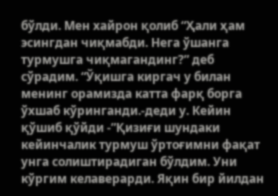бўлди. Мен хайрон қолиб “Ҳали ҳам эсингдан чиқмабди. Нега ўшанга турмушга чиқмагандинг?” деб сўрадим. “Ўқишга киргач у билан менинг орамизда катта фарқ борга ўхшаб кўринганди.-деди у. Кейин қўшиб қўйди -”Қизиғи шундаки кейинчалик турмуш ўртоғимни фақат унга солиштирадиган бўлдим. Уни кўргим келаверарди. Яқин бир йилдан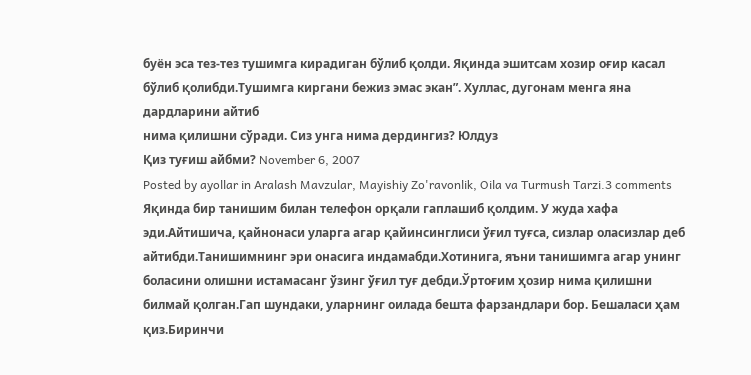буён эса тез-тез тушимга кирадиган бўлиб қолди. Яқинда эшитсам хозир оғир касал бўлиб қолибди.Тушимга киргани бежиз эмас экан”. Хуллас, дугонам менга яна дардларини айтиб
нима қилишни сўради. Сиз унга нима дердингиз? Юлдуз
Қиз туғиш айбми? November 6, 2007
Posted by ayollar in Aralash Mavzular, Mayishiy Zo'ravonlik, Oila va Turmush Tarzi.3 comments
Яқинда бир танишим билан телефон орқали гаплашиб қолдим. У жуда хафа эди.Айтишича, қайнонаси уларга агар қайинсинглиси ўғил туғса, сизлар оласизлар деб айтибди.Танишимнинг эри онасига индамабди.Хотинига, яъни танишимга агар унинг боласини олишни истамасанг ўзинг ўғил туғ дебди.Ўртоғим ҳозир нима қилишни билмай қолган.Гап шундаки, уларнинг оилада бешта фарзандлари бор. Бешаласи ҳам қиз.Биринчи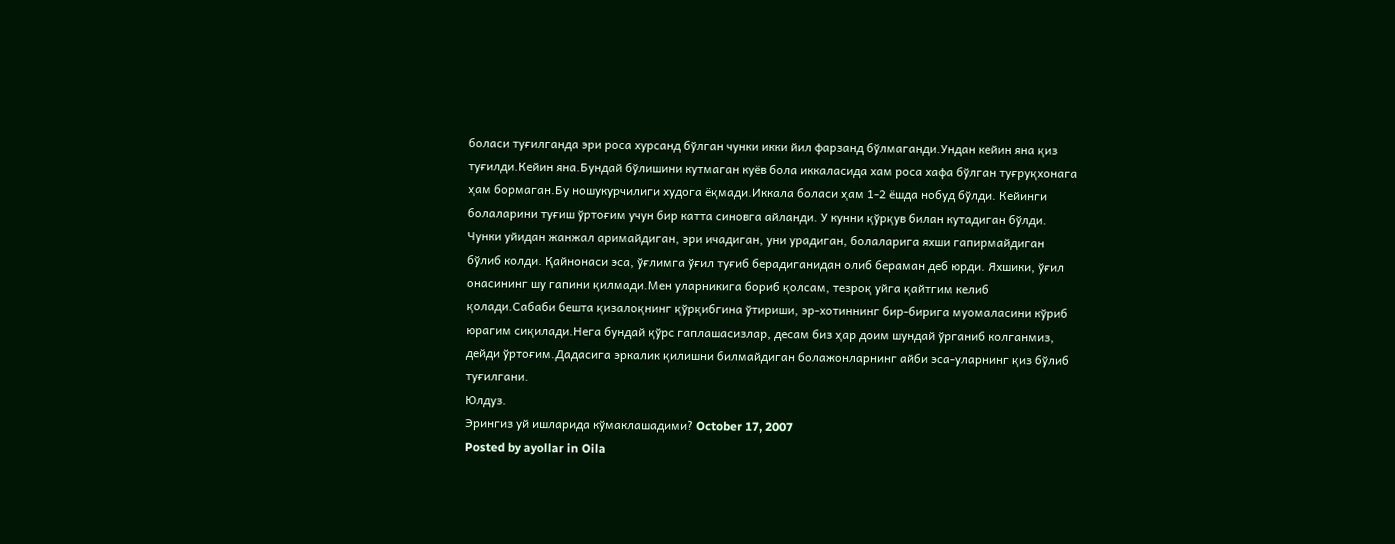боласи туғилганда эри роса хурсанд бўлган чунки икки йил фарзанд бўлмаганди.Ундан кейин яна қиз туғилди.Кейин яна.Бундай бўлишини кутмаган куёв бола иккаласида хам роса хафа бўлган туғруқхонага ҳам бормаган.Бу ношукурчилиги худога ёқмади.Иккала боласи ҳам 1-2 ёшда нобуд бўлди. Кейинги болаларини туғиш ўртоғим учун бир катта синовга айланди. У кунни қўрқув билан кутадиган бўлди. Чунки уйидан жанжал аримайдиган, эри ичадиган, уни урадиган, болаларига яхши гапирмайдиган бўлиб колди. Қайнонаси эса, ўғлимга ўғил туғиб берадиганидан олиб бераман деб юрди. Яхшики, ўғил онасининг шу гапини қилмади.Мен уларникига бориб қолсам, тезроқ уйга қайтгим келиб қолади.Сабаби бешта қизалоқнинг қўрқибгина ўтириши, эр-хотиннинг бир-бирига муомаласини кўриб юрагим сиқилади.Нега бундай қўрс гаплашасизлар, десам биз ҳар доим шундай ўрганиб колганмиз, дейди ўртоғим.Дадасига эркалик қилишни билмайдиган болажонларнинг айби эса-уларнинг қиз бўлиб туғилгани.
Юлдуз.
Эрингиз уй ишларида кўмаклашадими? October 17, 2007
Posted by ayollar in Oila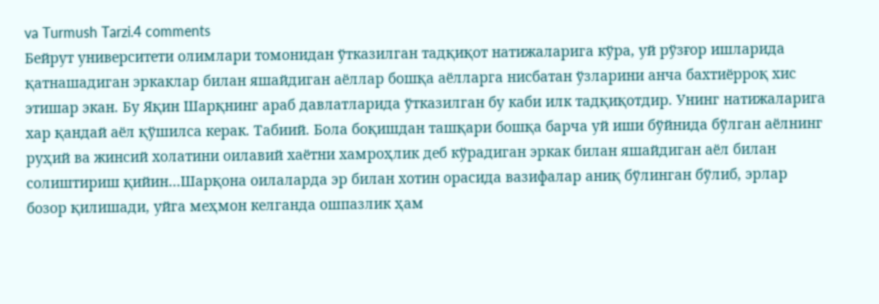va Turmush Tarzi.4 comments
Бейрут университети олимлари томонидан ўтказилган тадқиқот натижаларига кўра, уй рўзғор ишларида қатнашадиган эркаклар билан яшайдиган аёллар бошқа аёлларга нисбатан ўзларини анча бахтиёрроқ хис этишар экан. Бу Яқин Шарқнинг араб давлатларида ўтказилган бу каби илк тадқиқотдир. Унинг натижаларига хар қандай аёл қўшилса керак. Табиий. Бола боқишдан ташқари бошқа барча уй иши бўйнида бўлган аёлнинг руҳий ва жинсий холатини оилавий хаётни хамроҳлик деб кўрадиган эркак билан яшайдиган аёл билан солиштириш қийин…Шарқона оилаларда эр билан хотин орасида вазифалар аниқ бўлинган бўлиб, эрлар бозор қилишади, уйга меҳмон келганда ошпазлик ҳам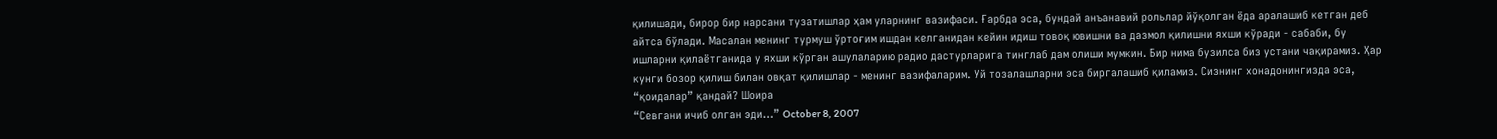қилишади, бирор бир нарсани тузатишлар ҳам уларнинг вазифаси. Ғарбда эса, бундай анъанавий рольлар йўқолган ёда аралашиб кетган деб айтса бўлади. Масалан менинг турмуш ўртоғим ишдан келганидан кейин идиш товоқ ювишни ва дазмол қилишни яхши кўради - сабаби, бу ишларни қилаётганида у яхши кўрган ашулаларию радио дастурларига тинглаб дам олиши мумкин. Бир нима бузилса биз устани чақирамиз. Ҳар кунги бозор қилиш билан овқат қилишлар - менинг вазифаларим. Уй тозалашларни эса биргалашиб қиламиз. Сизнинг хонадонингизда эса, “қоидалар” қандай? Шоира
“Севгани ичиб олган эди…” October 8, 2007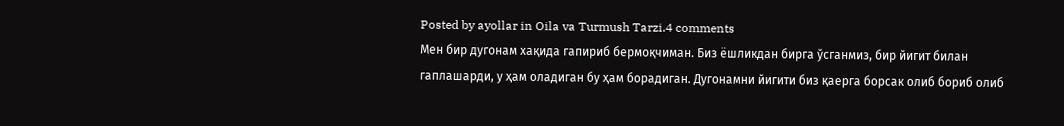Posted by ayollar in Oila va Turmush Tarzi.4 comments
Мен бир дугонам хақида гапириб бермоқчиман. Биз ёшликдан бирга ўсганмиз, бир йигит билан гаплашарди, у ҳам оладиган бу ҳам борадиган. Дугонамни йигити биз қаерга борсак олиб бориб олиб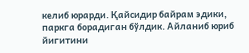келиб юрарди. Қайсидир байрам эдики, паркга борадиган бўлдик. Айланиб юриб йигитини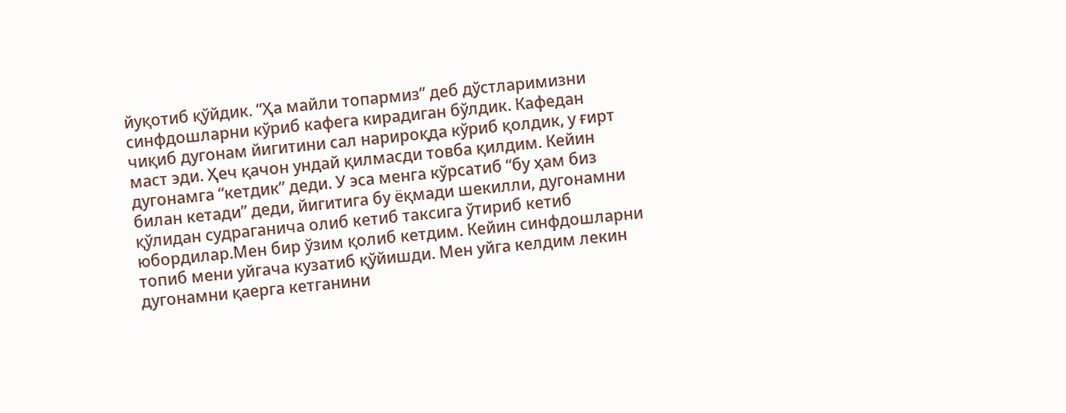йуқотиб қўйдик. “Ҳа майли топармиз” деб дўстларимизни синфдошларни кўриб кафега кирадиган бўлдик. Кафедан чиқиб дугонам йигитини сал нарироқда кўриб қолдик, у ғирт маст эди. Ҳеч қачон ундай қилмасди товба қилдим. Кейин дугонамга “кетдик” деди. У эса менга кўрсатиб “бу ҳам биз билан кетади” деди, йигитига бу ёқмади шекилли, дугонамни қўлидан судраганича олиб кетиб таксига ўтириб кетиб юбордилар.Мен бир ўзим қолиб кетдим. Кейин синфдошларни топиб мени уйгача кузатиб қўйишди. Мен уйга келдим лекин дугонамни қаерга кетганини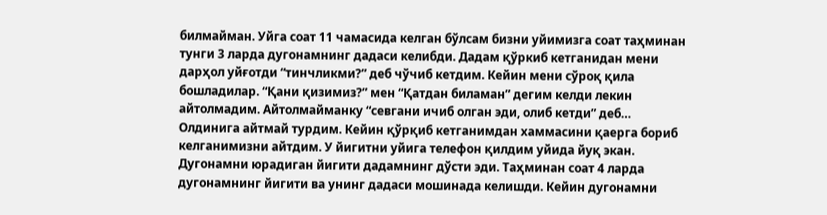билмайман. Уйга соат 11 чамасида келган бўлсам бизни уйимизга соат таҳминан тунги 3 ларда дугонамнинг дадаси келибди. Дадам қўркиб кетганидан мени дарҳол уйғотди “тинчликми?” деб чўчиб кетдим. Кейин мени сўроқ қила бошладилар. “Қани қизимиз?” мен “Қатдан биламан” дегим келди лекин айтолмадим. Айтолмайманку “севгани ичиб олган эди, олиб кетди” деб… Олдинига айтмай турдим. Кейин қўрқиб кетганимдан хаммасини қаерга бориб келганимизни айтдим. У йигитни уйига телефон қилдим уйида йуқ экан. Дугонамни юрадиган йигити дадамнинг дўсти эди. Таҳминан соат 4 ларда дугонамнинг йигити ва унинг дадаси мошинада келишди. Кейин дугонамни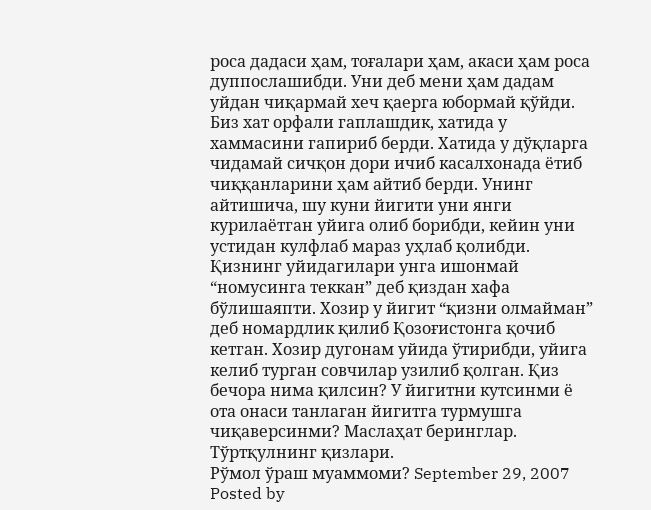роса дадаси ҳам, тоғалари ҳам, акаси ҳам роса дуппослашибди. Уни деб мени ҳам дадам уйдан чиқармай хеч қаерга юбормай қўйди. Биз хат орфали гаплашдик, хатида у хаммасини гапириб берди. Хатида у дўқларга чидамай сичқон дори ичиб касалхонада ётиб чиққанларини ҳам айтиб берди. Унинг айтишича, шу куни йигити уни янги курилаётган уйига олиб борибди, кейин уни устидан кулфлаб мараз уҳлаб қолибди. Қизнинг уйидагилари унга ишонмай “номусинга теккан” деб қиздан хафа бўлишаяпти. Хозир у йигит “қизни олмайман” деб номардлик қилиб Қозоғистонга қочиб кетган. Хозир дугонам уйида ўтирибди, уйига келиб турган совчилар узилиб қолган. Қиз бечора нима қилсин? У йигитни кутсинми ё ота онаси танлаган йигитга турмушга чиқаверсинми? Маслаҳат беринглар. Тўртқулнинг қизлари.
Рўмол ўраш муаммоми? September 29, 2007
Posted by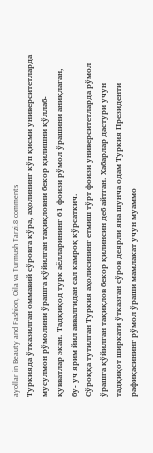ayollar in Beauty and Fashion, Oila va Turmush Tarzi.8 comments
Туркияда ўтказилган оммавий сўровга кўра, аҳолининг кўп қисми университетларда мусулмон рўмолини ўрашга қўйилган тақиқловни бекор қилишни қўллаб- қувватлар экан. Тадқиқод турк аёлларининг 61 фоизи рўмол ўрашини аниқлаган, бу- уч ярим йил аввалгидан сал камроқ кўрсаткич.
Сўроққа тутилган Туркия аҳолисининг етмиш тўрт фоизи университетларда рўмол ўрашга қўйилган тақиқлов бекор қилинсин деб айтган. Хабарлар дастури учун тадқиқот ширкати ўтказган сўров деярли яна шунча одам Туркия Президенти рафиқасининг рўмол ўраши мамлакат учун муаммо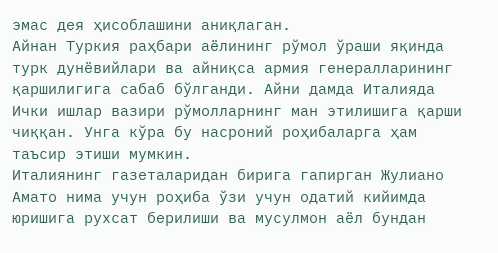эмас дея ҳисоблашини аниқлаган.
Айнан Туркия раҳбари аёлининг рўмол ўраши яқинда турк дунёвийлари ва айниқса армия генералларининг қаршилигига сабаб бўлганди. Айни дамда Италияда Ички ишлар вазири рўмолларнинг ман этилишига қарши чиққан. Унга кўра бу насроний роҳибаларга ҳам таъсир этиши мумкин.
Италиянинг газеталаридан бирига гапирган Жулиано Амато нима учун роҳиба ўзи учун одатий кийимда юришига рухсат берилиши ва мусулмон аёл бундан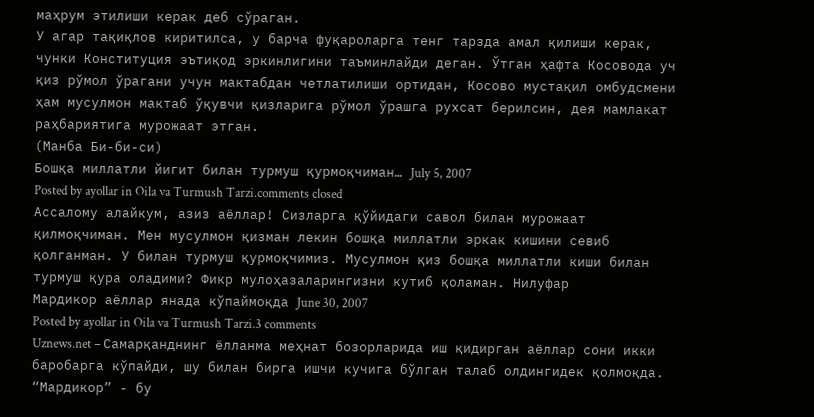маҳрум этилиши керак деб сўраган.
У агар тақиқлов киритилса, у барча фуқароларга тенг тарзда амал қилиши керак, чунки Конституция эътиқод эркинлигини таъминлайди деган. Ўтган ҳафта Косовода уч қиз рўмол ўрагани учун мактабдан четлатилиши ортидан, Косово мустақил омбудсмени ҳам мусулмон мактаб ўқувчи қизларига рўмол ўрашга рухсат берилсин, дея мамлакат раҳбариятига мурожаат этган.
(Манба Би-би-си)
Бошқа миллатли йигит билан турмуш қурмоқчиман… July 5, 2007
Posted by ayollar in Oila va Turmush Tarzi.comments closed
Ассалому алайкум, азиз аёллар! Сизларга қўйидаги савол билан мурожаат қилмоқчиман. Мен мусулмон қизман лекин бошқа миллатли эркак кишини севиб қолганман. У билан турмуш қурмоқчимиз. Мусулмон қиз бошқа миллатли киши билан турмуш қура оладими? Фикр мулоҳазаларингизни кутиб қоламан. Нилуфар
Мардикор аёллар янада кўпаймоқда June 30, 2007
Posted by ayollar in Oila va Turmush Tarzi.3 comments
Uznews.net – Самарқанднинг ёлланма меҳнат бозорларида иш қидирган аёллар сони икки баробарга кўпайди, шу билан бирга ишчи кучига бўлган талаб олдингидек қолмоқда. “Мардикор” - бу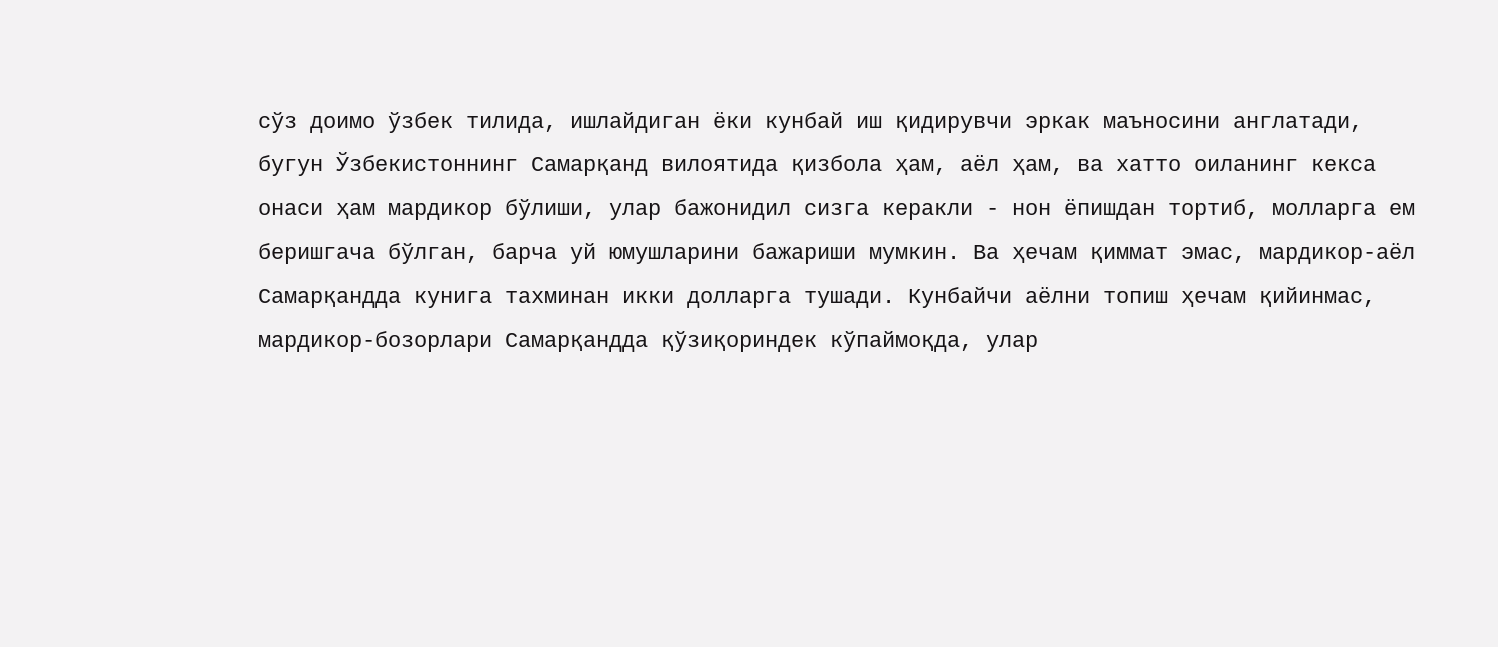сўз доимо ўзбек тилида, ишлайдиган ёки кунбай иш қидирувчи эркак маъносини англатади, бугун Ўзбекистоннинг Самарқанд вилоятида қизбола ҳам, аёл ҳам, ва хатто оиланинг кекса онаси ҳам мардикор бўлиши, улар бажонидил сизга керакли - нон ёпишдан тортиб, молларга ем беришгача бўлган, барча уй юмушларини бажариши мумкин. Ва ҳечам қиммат эмас, мардикор-аёл Самарқандда кунига тахминан икки долларга тушади. Кунбайчи аёлни топиш ҳечам қийинмас, мардикор-бозорлари Самарқандда қўзиқориндек кўпаймоқда, улар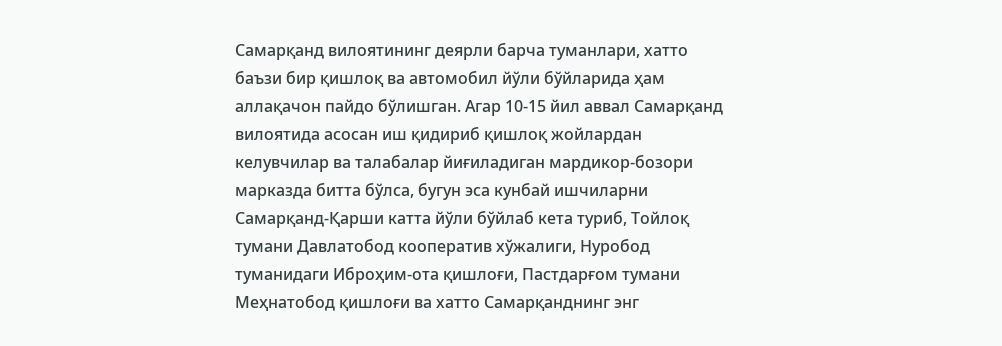Самарқанд вилоятининг деярли барча туманлари, хатто баъзи бир қишлоқ ва автомобил йўли бўйларида ҳам аллақачон пайдо бўлишган. Агар 10-15 йил аввал Самарқанд вилоятида асосан иш қидириб қишлоқ жойлардан келувчилар ва талабалар йиғиладиган мардикор-бозори марказда битта бўлса, бугун эса кунбай ишчиларни Самарқанд-Қарши катта йўли бўйлаб кета туриб, Тойлоқ тумани Давлатобод кооператив хўжалиги, Нуробод туманидаги Иброҳим-ота қишлоғи, Пастдарғом тумани Меҳнатобод қишлоғи ва хатто Самарқанднинг энг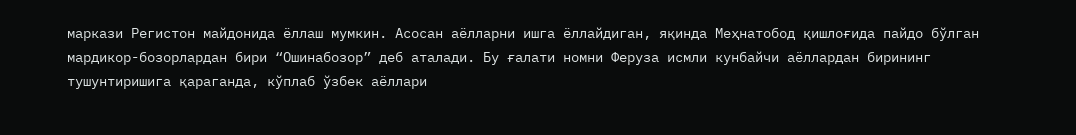маркази Регистон майдонида ёллаш мумкин. Асосан аёлларни ишга ёллайдиган, яқинда Меҳнатобод қишлоғида пайдо бўлган мардикор-бозорлардан бири “Ошинабозор” деб аталади. Бу ғалати номни Феруза исмли кунбайчи аёллардан бирининг тушунтиришига қараганда, кўплаб ўзбек аёллари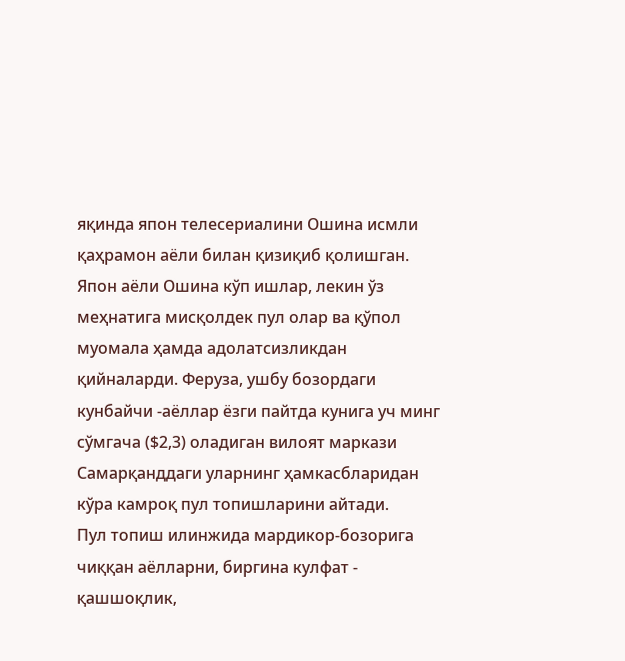яқинда япон телесериалини Ошина исмли қаҳрамон аёли билан қизиқиб қолишган. Япон аёли Ошина кўп ишлар, лекин ўз меҳнатига мисқолдек пул олар ва қўпол муомала ҳамда адолатсизликдан қийналарди. Феруза, ушбу бозордаги кунбайчи -аёллар ёзги пайтда кунига уч минг сўмгача ($2,3) оладиган вилоят маркази Самарқанддаги уларнинг ҳамкасбларидан кўра камроқ пул топишларини айтади.
Пул топиш илинжида мардикор-бозорига чиққан аёлларни, биргина кулфат - қашшоқлик,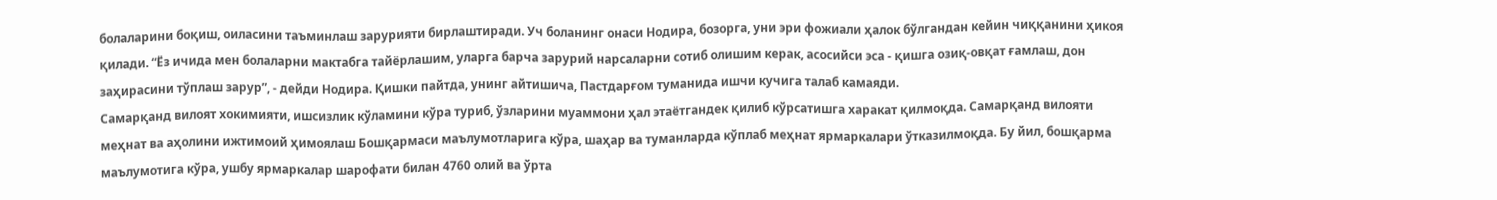болаларини боқиш, оиласини таъминлаш зарурияти бирлаштиради. Уч боланинг онаси Нодира, бозорга, уни эри фожиали ҳалок бўлгандан кейин чиққанини ҳикоя қилади. “Ёз ичида мен болаларни мактабга тайёрлашим, уларга барча зарурий нарсаларни сотиб олишим керак, асосийси эса - қишга озиқ-овқат ғамлаш, дон заҳирасини тўплаш зарур”, - дейди Нодира. Қишки пайтда, унинг айтишича, Пастдарғом туманида ишчи кучига талаб камаяди.
Самарқанд вилоят хокимияти, ишсизлик кўламини кўра туриб, ўзларини муаммони ҳал этаётгандек қилиб кўрсатишга харакат қилмоқда. Самарқанд вилояти меҳнат ва аҳолини ижтимоий ҳимоялаш Бошқармаси маълумотларига кўра, шаҳар ва туманларда кўплаб меҳнат ярмаркалари ўтказилмоқда. Бу йил, бошқарма маълумотига кўра, ушбу ярмаркалар шарофати билан 4760 олий ва ўрта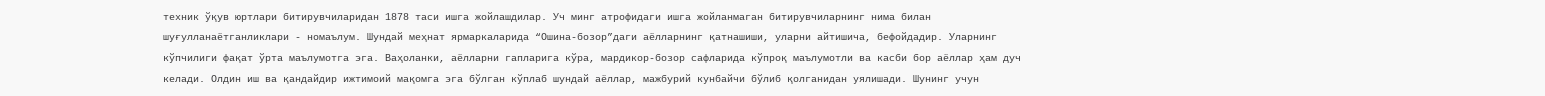техник ўқув юртлари битирувчиларидан 1878 таси ишга жойлашдилар. Уч минг атрофидаги ишга жойланмаган битирувчиларнинг нима билан шуғулланаётганликлари - номаълум. Шундай меҳнат ярмаркаларида “Ошина-бозор”даги аёлларнинг қатнашиши, уларни айтишича, бефойдадир. Уларнинг кўпчилиги фақат ўрта маълумотга эга. Ваҳоланки, аёлларни гапларига кўра, мардикор-бозор сафларида кўпроқ маълумотли ва касби бор аёллар ҳам дуч келади. Олдин иш ва қандайдир ижтимоий мақомга эга бўлган кўплаб шундай аёллар, мажбурий кунбайчи бўлиб қолганидан уялишади. Шунинг учун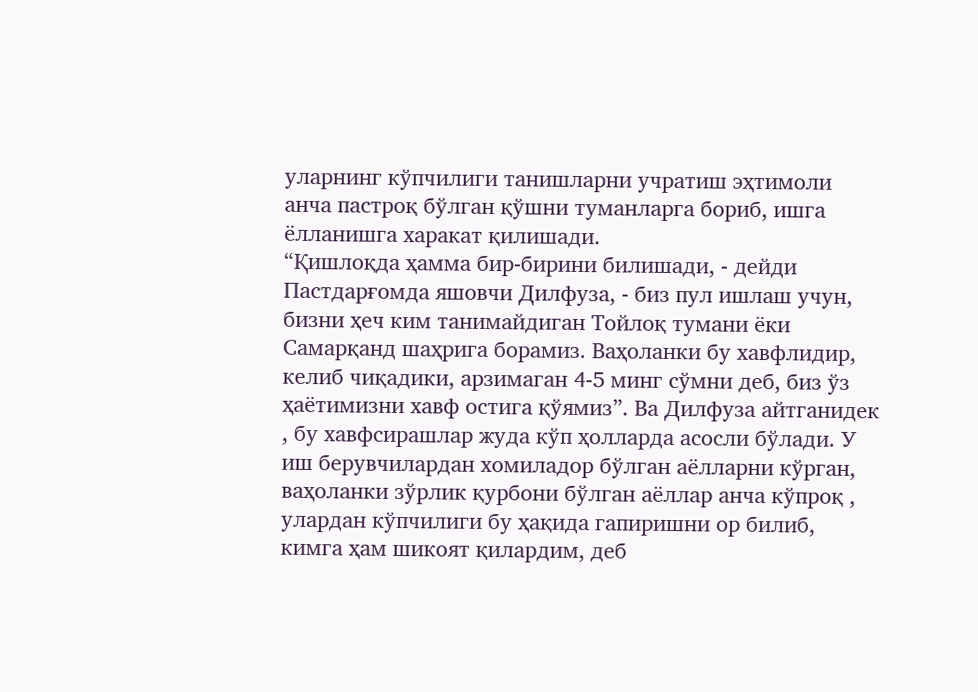уларнинг кўпчилиги танишларни учратиш эҳтимоли анча пастроқ бўлган қўшни туманларга бориб, ишга ёлланишга харакат қилишади.
“Қишлоқда ҳамма бир-бирини билишади, - дейди Пастдарғомда яшовчи Дилфуза, - биз пул ишлаш учун, бизни ҳеч ким танимайдиган Тойлоқ тумани ёки Самарқанд шаҳрига борамиз. Ваҳоланки бу хавфлидир, келиб чиқадики, арзимаган 4-5 минг сўмни деб, биз ўз ҳаётимизни хавф остига қўямиз”. Ва Дилфуза айтганидек , бу хавфсирашлар жуда кўп ҳолларда асосли бўлади. У иш берувчилардан хомиладор бўлган аёлларни кўрган, ваҳоланки зўрлик қурбони бўлган аёллар анча кўпроқ , улардан кўпчилиги бу ҳақида гапиришни ор билиб, кимга ҳам шикоят қилардим, деб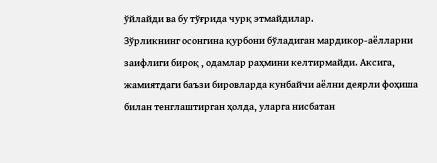ўйлайди ва бу тўғрида чурқ этмайдилар.
Зўрликнинг осонгина қурбони бўладиган мардикор-аёлларни заифлиги бироқ , одамлар раҳмини келтирмайди. Аксига, жамиятдаги баъзи бировларда кунбайчи аёлни деярли фоҳиша билан тенглаштирган ҳолда, уларга нисбатан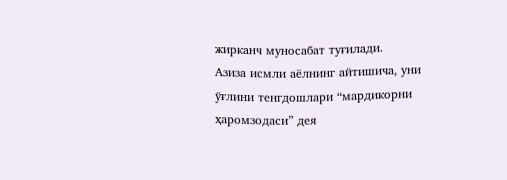жирканч муносабат туғилади.
Азиза исмли аёлнинг айтишича, уни ўғлини тенгдошлари “мардикорни ҳаромзодаси” дея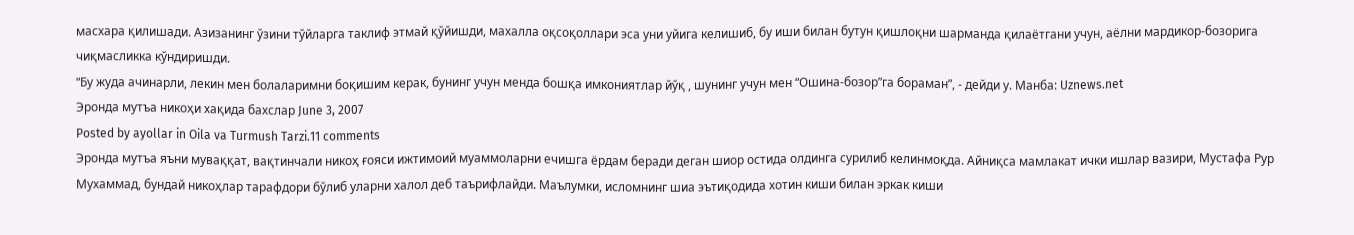масхара қилишади. Азизанинг ўзини тўйларга таклиф этмай қўйишди, махалла оқсоқоллари эса уни уйига келишиб, бу иши билан бутун қишлоқни шарманда қилаётгани учун, аёлни мардикор-бозорига чиқмасликка кўндиришди.
“Бу жуда ачинарли, лекин мен болаларимни боқишим керак, бунинг учун менда бошқа имкониятлар йўқ , шунинг учун мен “Ошина-бозор”га бораман”, - дейди у. Манба: Uznews.net
Эронда мутъа никоҳи хақида бахслар June 3, 2007
Posted by ayollar in Oila va Turmush Tarzi.11 comments
Эронда мутъа яъни муваққат, вақтинчали никоҳ ғояси ижтимоий муаммоларни ечишга ёрдам беради деган шиор остида олдинга сурилиб келинмоқда. Айниқса мамлакат ички ишлар вазири, Мустафа Рур Мухаммад, бундай никоҳлар тарафдори бўлиб уларни халол деб таърифлайди. Маълумки, исломнинг шиа эътиқодида хотин киши билан эркак киши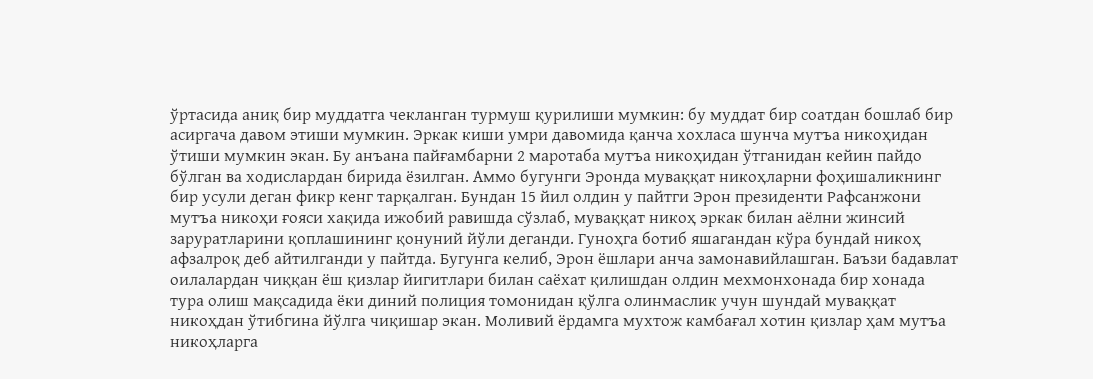ўртасида аниқ бир муддатга чекланган турмуш қурилиши мумкин: бу муддат бир соатдан бошлаб бир асиргача давом этиши мумкин. Эркак киши умри давомида қанча хохласа шунча мутъа никоҳидан ўтиши мумкин экан. Бу анъана пайғамбарни 2 маротаба мутъа никоҳидан ўтганидан кейин пайдо бўлган ва ходислардан бирида ёзилган. Аммо бугунги Эронда муваққат никоҳларни фоҳишаликнинг бир усули деган фикр кенг тарқалган. Бундан 15 йил олдин у пайтги Эрон президенти Рафсанжони мутъа никоҳи ғояси хақида ижобий равишда сўзлаб, муваққат никоҳ эркак билан аёлни жинсий заруратларини қоплашининг қонуний йўли деганди. Гуноҳга ботиб яшагандан кўра бундай никоҳ афзалроқ деб айтилганди у пайтда. Бугунга келиб, Эрон ёшлари анча замонавийлашган. Баъзи бадавлат оилалардан чиққан ёш қизлар йигитлари билан саёхат қилишдан олдин мехмонхонада бир хонада тура олиш мақсадида ёки диний полиция томонидан қўлга олинмаслик учун шундай муваққат никоҳдан ўтибгина йўлга чиқишар экан. Моливий ёрдамга мухтож камбағал хотин қизлар ҳам мутъа никоҳларга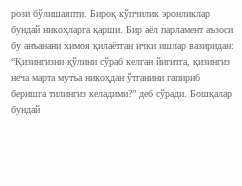рози бўлишаяпти. Бироқ кўпчилик эронликлар бундай никоҳларга қарши. Бир аёл парламент аъзоси бу анъанани химоя қилаётган ички ишлар вазиридан: “Қизингизни қўлини сўраб келган йигитга, қизингиз неча марта мутъа никоҳдан ўтганини гапириб беришга тилингиз келадими?” деб сўради. Бошқалар бундай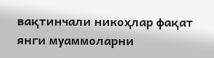вақтинчали никоҳлар фақат янги муаммоларни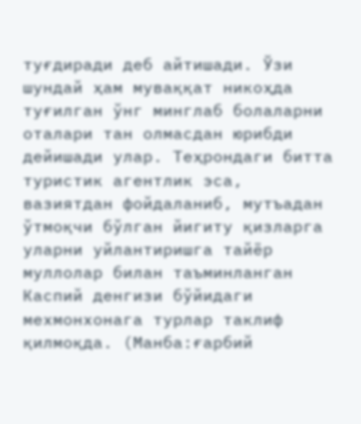туғдиради деб айтишади. Ўзи шундай ҳам муваққат никоҳда туғилган ўнг минглаб болаларни оталари тан олмасдан юрибди дейишади улар. Теҳрондаги битта туристик агентлик эса, вазиятдан фойдаланиб, мутъадан ўтмоқчи бўлган йигиту қизларга уларни уйлантиришга тайёр муллолар билан таъминланган Каспий денгизи бўйидаги мехмонхонага турлар таклиф қилмоқда. (Манба:ғарбий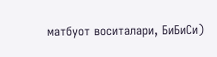матбуот воситалари, БиБиСи)